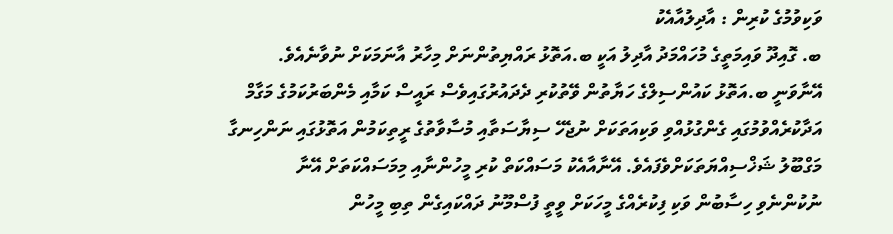ވަކިވުމުގެ ކުރިން : އާދިލުއާއެކު
ބ. ގޮއިދޫ ވައިމަތީގެ މުހައްމަދު އާދިލު އަކީ ބ.އަތޮޅު ރައްޔިތުންނަށް މިހާރު އާނަމަކަށް ނުވާނެއެވެ. އޭނާވަނީ ބ.އަތޮޅު ކައުންސިލްގެ ހަޔާތުން ވޭތުކުރި ދެދައުރުގައިވެސް ރައީސް ކަމާއި މެންބަރުކަމުގެ މަގާމް އަދާކުރެއްވުމުގައި ގެންގުޅުއްވި ވަކިއަތަކަށް ނުޖެހޭ ސިޔާސަތާއި މުސާވާތުގެ ރީތިކަމުން އަތޮޅުގައި ނަންހިނގާ މަގްބޫލު ޝަޚްސިއްޔަތަކަށްވެފައެވެ. އޭނާއާއެކު މަސައްކަތް ކުރި މީހުންނާއި މިމަސައްކަތަށް އޭނާ ނުކުންނެވި ހިސާބުން ވަކި ފިކުރެއްގެ މީހަކަށް ވީތީ ފުސްމޫނު ދައްކައިގެން ތިބި މީހުން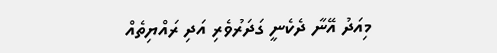މިއަދު އޭނާ ދެކެނީ ގަދަރުވެރި އަދި ރައްޔިތެއް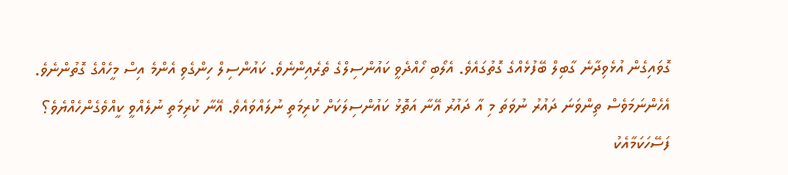ގޮވައިގެން އުޅެވިދާނެ ގާބިލް ބޭފުޅެއްގެ ގޮތުގައެވެ. އެލޯބި ހޯއްދެވީ ކައުންސިލްގެ ތެރެއިންނެވެ. ކައުންސިލް ހިންގެވި އެންމެ އިސް މީހެއްގެ ގޮތުންނެވެ.
އެހެންނަމަވެސް ތިންވަނަ ދައުރު ނުވަތަ މި އާ ދައުރު އޭނާ އަތޮޅު ކައުންސިލަކަށް ކުރިމަތި ނުލައްވައެވެ. އޭނާ ކުރިމަތި ނުލެއްވީ ކީއްވެގެންހެއްޔެވެ؟
ފަސޭހަކަމާއެކު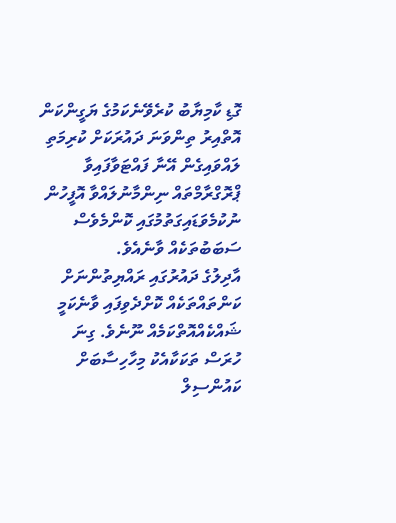ގޮޑި ކާމިޔާބު ކުރެވޭނެކަމުގެ ޔަގީންކަން އޮތްއިރު ތިންވަނަ ދައުރަކަށް ކުރިމަތި ލައްވައިގެން އޭނާ ފައްޓަވާފައިވާ ޕްރޮގްރާމްތައް ނިންމާނުލައްވާ އޮފީހުން ނުކުމެވަޑައިގަތުމުގައި ކޮންމެވެސް ސަބަބުތަކެއް ވާނެއެވެ.
އާދިލުގެ ދައުރުގައި ރައްޔިތުންނަށް ކަންތައްތަކެއް ކޮށްދެވިފައި ވާނެކަމީ ޝައްކެއްއޮތްކަމެއް ނޫނެވެ. ގިނަ ހުރަސް ތަކަކާއެކު މިހާހިސާބަށް ކައުންސިލް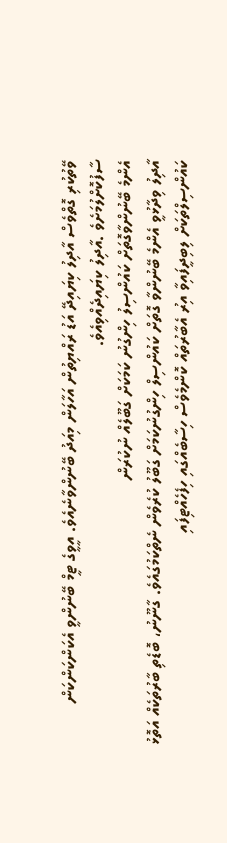ވޭތުކުރި ގޮތްވެސް އާދިލު ކިޔައިދޭ އަޑު ރައްޔިތުން އަހާލަން މިއަދު ބޭނުންވާނެއެވެ. އީވީގެ ޓީމް ބޭނުންވީ އެކަންކަންކަން ސާފުކޮށްލުމަށެވެ .އާދިލު ކިޔައިދެއްވިއެވެ.
އެންމެ ބޭނުންވާގޮތަށް ކައުންސިލު ހިންގުނު ކަމަކަށް ގަބޫލެއް ނުކުރަން
އާދިލު ވިދާޅުވީ އެންމެ ބޭނުންވާ ގޮތަށް ކައުންސިލް ހިންގުނުކަމަށް ގަބޫލު ކުރެވެން ނެތްކަމުގައެވެ. ގާނޫނު، ބޮޑެތި ބާރުތަކެއް އަތޮޅު ކައުންސިލްތަކަށް ލިބިދީފައިވާ އިރު އެބާރުތައް ކޮންމެވެސް ހިސާބެއްގައި ހިފެހެއްޓިފައި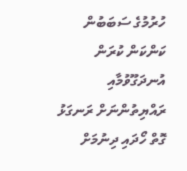ހުރުމުގެ ސަބަބުން ކަންކަން ކުރަން އުނދަގޫވުމާއި ރައްޔިތުންނަށް ރަނގަޅު ގޮތް ހޯދައި ދިނުމަށް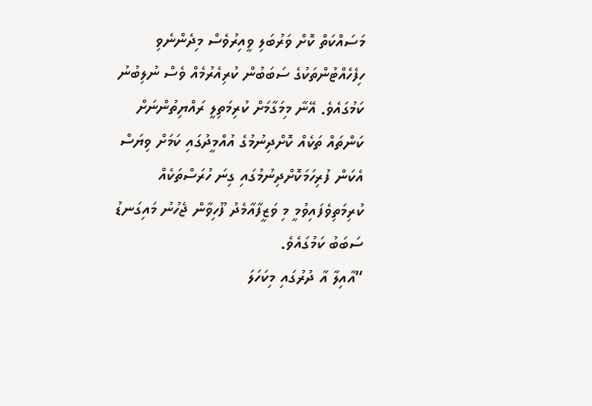މަސައްކަތް ކޮށް ވަރުބަލި ވީއިރުވެސް މިދެންނެވި ހިފެހެއްޓުންތަކުގެ ސަބަބުން ކުރިއެރުމެއް ވެސް ނުލިބުނު ކަމުގައެވެ. އޭނާ މިމަގާމަށް ކުރިމަތިލީ ރައްޔިތުންނަށް ކަންތައް ތަކެއް ކޮށްދިނުމުގެ އުއްމީދުގައި ކަމަށް ވިޔަސް އެކަން ފުރިހަމަކޮށްދިނުމުގައި ގިނަ ހުރަސްތަކެއް ކުރިމަތިވެފައިވުމީ މި ވަޒީފާއާމެދު ފޫހިވާން ޖެހުނު މައިގަނޑު ސަބަބު ކަމުގައެވެ.
“އާއިލާ އާ ދުރުގައި މިކަހަލަ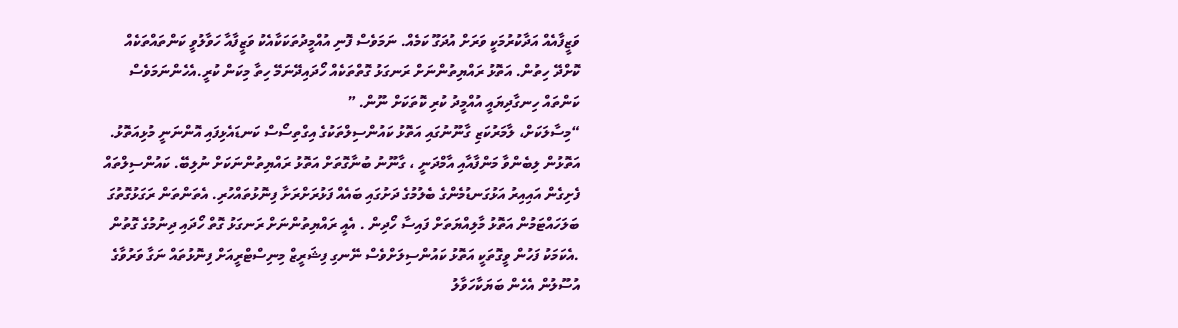ވަޒީފާއެއް އަދާކުރުމަކީ ވަރަށް އުދަގޫ ކަމެއް. ނަމަވެސް ފޮނި އުއްމީދުތަކަކާއެކު ވަޒީފާއާ ހަވާލުވީ ކަންތައްތަކެއް ކޮށްދޭ ހިތުން. އަތޮޅު ރައްޔިތުންނަށް ރަނގަޅު ގޮތްތަކެއް ހޯދައިދޭނަމޭ ހިތާ މިކަން ކުރީ.އެހެންނަމަވެސް ކަންތައް ހިނގާދިޔައީ އުއްމީދު ކުރި ކޮތަކަށް ނޫން. ”
“މިސާލަކަށް، ލާމަރުކަޒި ގާނޫނުގައި އަތޮޅު ކައުންސިލްތަކުގެ އިގްތިސޯސް ކަނޑައެޅިފައި އޮންނަނީ މުޅިއަތޮޅު. އަތޮޅުން ލިބެންވާ މަންފާއާއި އާމްދަނީ ، ގާނޫނު ބުނާގޮތަށް އަތޮޅު ރައްޔިތުންނަކަށް ނުލިބޭ. ކައުންސިލްތައް ފެށިގެން އައިއިރު އަޅުގަނޑުމެންގެ ބެލުމުގެ ދަށުގައި ބައެއް ފަޅުރަށްރަށާ ފިނޮޅުތައްހުރި. އެތަންތަން ރަގަޅުގޮތުގަ ބަލަހައްޓަމުން އަތޮޅު މާލިއްޔަތަށް ފައިސާ ހޯދިން . އެއީ ރައްޔިތުންނަށް ރަނގަޅު ގޮތް ހޯދައި ދިނުމުގެ ގޮތުން .އެކަމަކު ފަހުން ވީގޮތަކީ އަތޮޅު ކައުންސިލަށްވެސް ނޭނގި ފިޝަރީޒް މިނިސްޓްރީއަށް ފިނޮޅުތައް ނަގާ ވަރުވާގެ އުސޫލުން އެހެން ބަޔަކާހަވާލު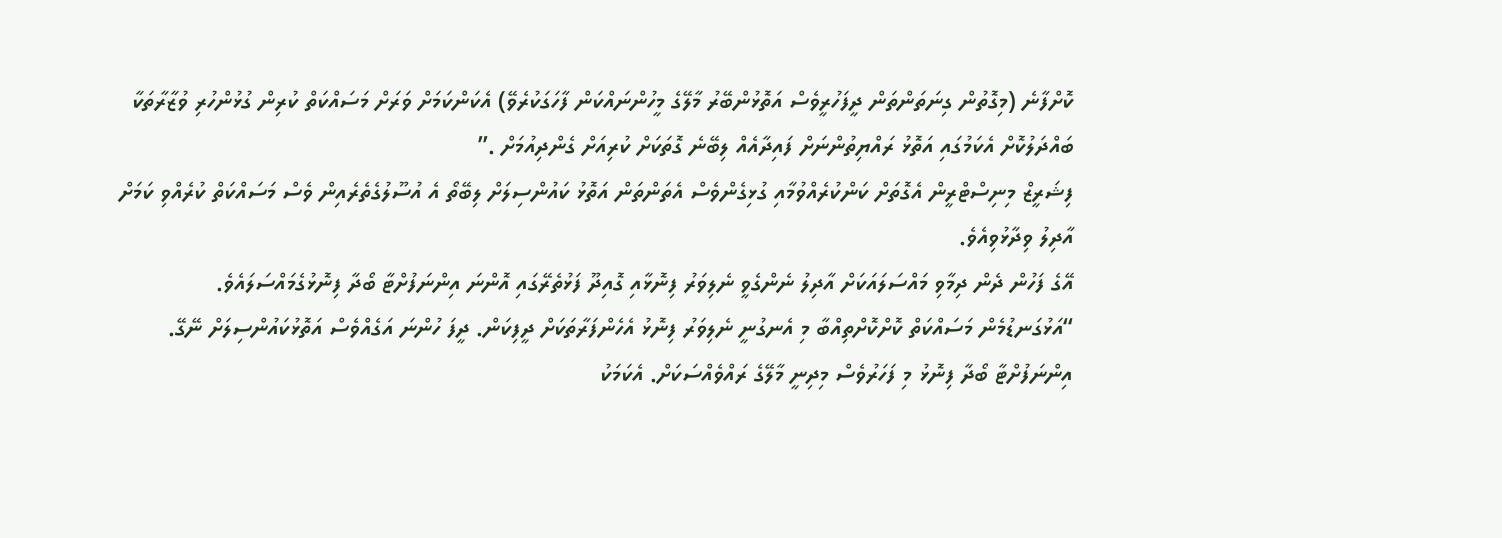ކޮށްފާނެ (މިގޮތުން ގިނަތަންތަން ދީފަހުރީވެސް އަތޮޅުންބޭރު މާލޭގެ މީހުންނައްކަން ފާހަގަކުރެވޭ) އެކަންކަމަށް ވަރަށް މަސައްކަތް ކުރިން ގުޅުންހުރި ވުޒާރާތަކާ ބައްދަލުކޮށް އެކަމުގައި އަތޮޅު ރައްޔިތުންނަށް ފައިދާއެއް ލިބޭނެ ގޮތަކަށް ކުރިއަށް ގެންދިއުމަށް .”
ފިޝަރީޒް މިނިސްޓްރީން އެގޮތަށް ކަންކުރެއްވުމާއި ގުޅިގެންވެސް އެތަންތަން އަތޮޅު ކައުންސިލަށް ލިބޭތޯ އެ އުސޫލުގެތެރެއިން ވެސް މަސައްކަތް ކުރެއްވި ކަމަށް އާދިލު ވިދާޅުވިއެވެ.
އޭގެ ފަހުން ދެން ދިމާވި މައްސަލައަކަށް އާދިލު ނެންގެވީ ނެލިވަރު ފިނޮޅާއި ގޮއިދޫ ފަޅުތެރޭގައި އޮންނަ އިންނަފުށްޓާ ބޯދާ ފިނޮޅުގެމައްސަލައެވެ.
“އަޅުގަނޑުމެން މަސައްކަތް ކޮށްކޮށްތިއްބާ މި އެނގުނީ ނެލިވަރު ފިނޮޅު އެހެންފަރާތަކަށް ދީފިކަން. ދީފަ ހުންނަ އަގެއްވެސް އަތޮޅުކައުންސިލަށް ނޭގޭ. އިންނަފުށްޓާ ބޯދާ ފިނޮޅު މި ފަހަރުވެސް މިދިނީ މާލޭގެ ރައްވެއްސަކަށް. އެކަމަކު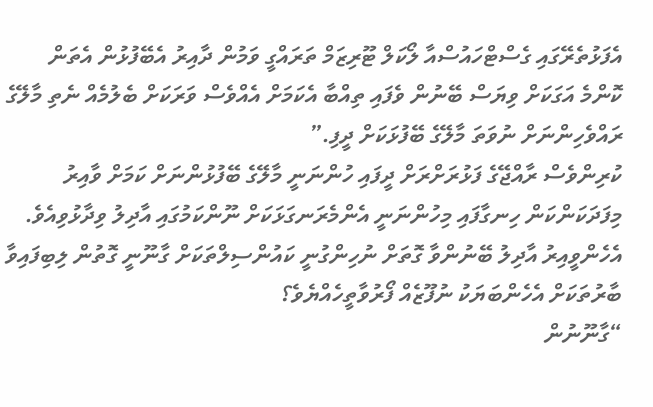އެފަޅުތެރޭގައި ގެސްޓްހައުސްއާ ލޯކަލް ޓޫރިޒަމް ތަރައްގީ ވަމުން ދާއިރު އެބޭފުޅުން އެތަން ކޮންމެ އަގަކަށް ވިޔަސް ބޭނުން ވެފައި ތިއްބާ އެކަމަށް އެއްވެސް ވަރަކަށް ބެލުމެއް ނެތި މާލޭގެ ރައްވެހިންނަށް ނުވަތަ މާލޭގެ ބޭފުޅަކަށް ދީފި.”
ކުރިންވެސް ރާއްޖޭގެ ފަޅުރަށްރަށް ދީފައި ހުންނަނީ މާލޭގެ ބޭފުޅުންނަށް ކަމަށް ވާއިރު މިފަދަކަންކަން ހިނގާފައި މިހުންނަނީ އެންމެރަނގަޅަކަށް ނޫންކަމުގައި އާދިލު ވިދާޅުވިއެވެ.
އެހެންވީއިރު އާދިލު ބޭނުންވާ ގޮތަށް ނުހިންގުނީ ކައުންސިލްތަކަށް ގާނޫނީ ގޮތުން ލިބިފައިވާ ބާރުތަކަށް އެހެންބަޔަކު ނުފޫޒެއް ފޯރުވާތީހެއްޔެވެ؟
“ގާނޫނުން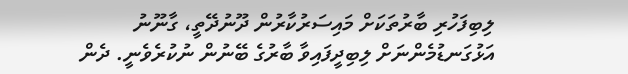ލިބިފަހުރި ބާރުތަކަށް މައިސަރުކާރުން ދޫނުދޭތީ، ގާނޫނު އަޅުގަނޑުމެންނަށް ލިބިދީފައިވާ ބާރުގެ ބޭނުން ނުކުރެވެނީ. ދެން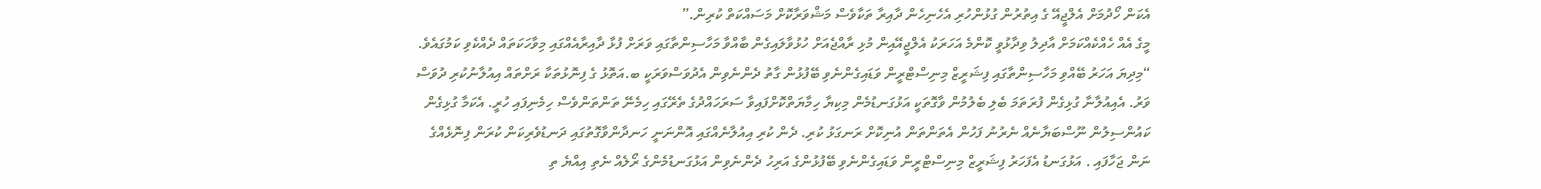އެކަން ހޯދުމަށް އެލްޖީއޭ ގެ އިތުރުން ގުޅުންހުރި އެހެނިހެން ދާއިރާ ތަކާވެސް މަޝްވަރާކޮށް މަސައްކަތް ކުރިން.”
މީގެ އެއް ހެއްކެއްކަމަށް އާދިލު ވިދާޅުވީ ކޮންމެ އަހަރަކު އެލްޖީއޭއިން މުޅި ރާއްޖެއަށް ހުޅުވާލައިގެން ބާއްވާ މަހާސިންތާގައި ވަރަށް ފުޅާ ދާއިރާއެއްގައި މިވާހަކަތައް ދެއްކެވި ކަމުގައެވެ.
“މިދިޔަ އަހަރު ބޭއްވި މަހާސިންތާގައި ފިޝަރީޒް މިނިސްޓްރީން ވަޑައިގެންނެވި ބޭފުޅުން ގާތު ދެންނެވިން އެދުވަސްވަރަކީ ބ.އަތޮޅު ގެ ފިނޮޅުތަކާ ރަށްތައް އިއުލާނުކުރި ދުވަސް ވަރު. އެއިއުލާނާ ގުޅިގެން ފުރަތަމަ ބެލި ބެލުމުން ވާގޮތަކީ އަޅުގަނޑުމެން މިކިޔާ ހިމާޔަތްކޮށްފައިވާ ސަރަހައްދުގެ ތެރޭގައި ހިމެނޭ ތަންތަންވެސް ހިމެނިފައި ހުރީ. އެކަމާ ގުޅިގެން ކައުންސިލުން ނޫސްބަޔާނެއް ނެރުނު ފަހުން އެތަންތަން އުނިކޮށް ރަނގަޅު ކުރި. ދެން ކުރި އިއުލާނެއްގައި އޮންނަނީ ހަނދާންވާގޮތުގައި ދަނޑުވެރިކަން ކުރަން ފިނޮޅެއްގެ ނަން ޖަހާފައި . އަޅުގަނޑު އެފަހަރު ފިޝަރީޒް މިނިސްޓްރީން ވަޑައިގެންނެވި ބޭފުޅުންގެ އަރިހު ދެންނެވިން އަޅުގަނޑުމެންގެ ރޯލެއް ނެތި އިއްޔެ ތި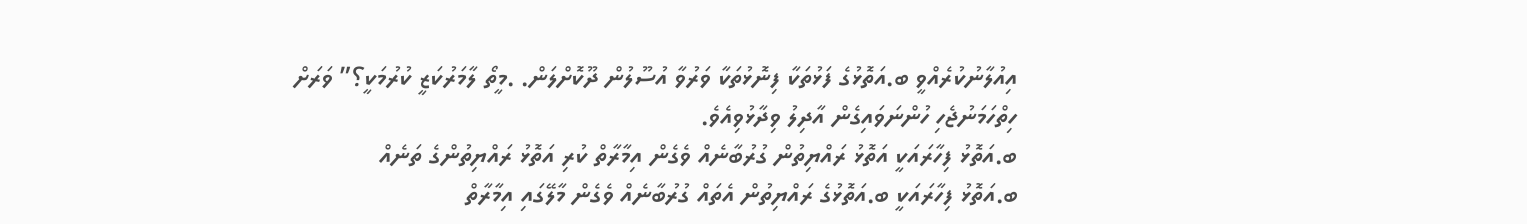އިއުލާނުކުރެއްވީ ބ.އަތޮޅުގެ ފަޅުތަކާ ފިނޮޅުތަކާ ވަރުވާ އުސޫލުން ދޫކޮށްލަން. .މީތޯ ލާމަރުކަޒީ ކުރުމަކީ؟” ވަރަށް ހިތްހަމަނުޖެހި ހުންނަވައިގެން އާދިލު ވިދާޅުވިއެވެ.
ބ.އަތޮޅު ފިހާރައަކީ އަތޮޅު ރައްޔިތުން ގުރުބާނެއް ވެގެން އިމާރާތް ކުރި އަތޮޅު ރައްޔިތުންގެ ތަނެއް
ބ.އަތޮޅު ފިހާރައަކީ ބ.އަތޮޅުގެ ރައްޔިތުން އެތައް ގުރުބާނެއް ވެގެން މާލޭގައި އިމާރާތް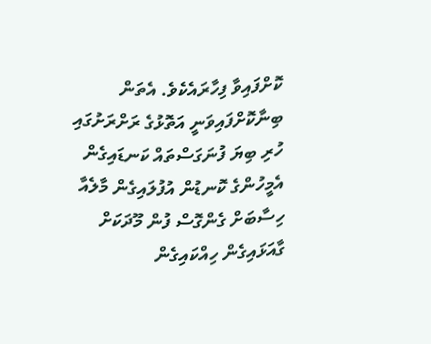ކޮށްފައިވާ ފިހާރައެކެވެ. އެތަން ބިނާކޮށްފައިވަނީ އަތޮޅުގެ ރަށްރަށުގައި ހުރި ބިޔަ ފުނަގަސްތައް ކަނޑައިގެން އެމީހުންގެ ކޮނޑުން އުފުލައިގެން މާލެއާ ހިސާބަށް ގެންގޮސް ފުން މޫދަކަށް ގާއަޅައިގެން ހިއްކައިގެން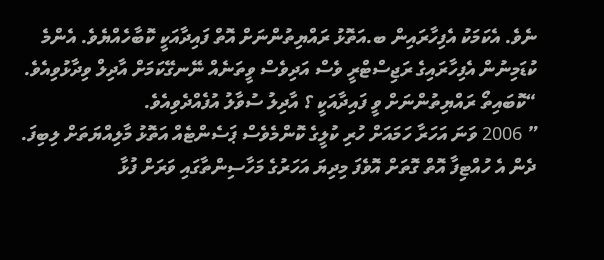ނެވެ. އެކަމަކު އެފިހާރައިން ބ.އަތޮޅު ރައްޔިތުންނަށް އޮތް ފައިދާއަކީ ކޮބާހެއްޔެވެ. އެންމެ ކުޑަމިނުން އެފިހާރައިގެ ރަޖިސްޓްރީ ވެސް އަދިވެސް ވީތަނެއް ނޭނގޭކަމަށް އާދިލް ވިދާޅުވިއެވެ.
“ކޮބައިތޯ ރައްޔިތުންނަށް ވީ ފައިދާއަކީ ؟ އާދިލު ސުވާލު އުފެއްދެވިއެވެ.
” 2006 ވަނަ އަހަރާ ހަމައަށް ހުރި ކުލީގެ ކޮންމެވެސް ޕަސެންޓެއް އަތޮޅު މާލިއްޔަތަށް ލިބިފަ. ދެން އެ ހުއްޓިފާ އޮތް ގޮތަށް އޮވެފަ މިދިޔަ އަހަރުގެ މަހާސިންތާގައި ވަރަށް ފުޅާ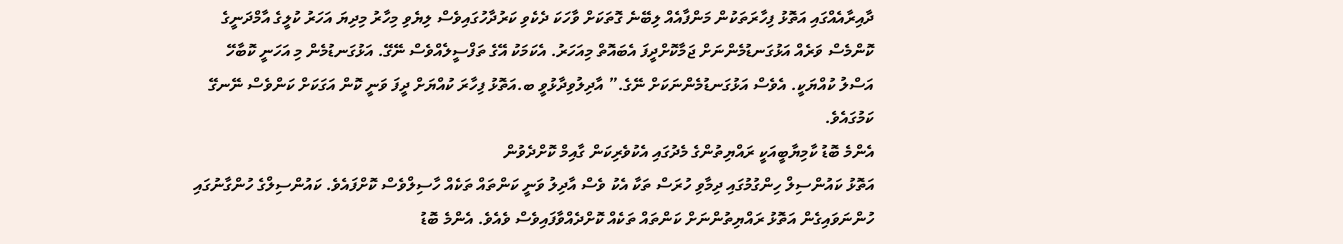ދާއިރާއެއްގައި އަތޮޅު ފިހާރަތަކުން މަންފާއެއް ލިބޭނެ ގޮތަކަށް ވާހަކަ ދެކެވި ކަރުދާހުގައިވެސް ލިޔެވި މިހާރު މިދިޔަ އަހަރު ކުލީގެ އާމްދަނީގެ ކޮންމެސް ވަރެއް އަޅުގަނޑުމެންނަށް ޖަމާކޮށްދީފަ އެބައޮތް މިއަހަރު. އެކަމަކު އޭގެ ތަފްސީލެއްވެސް ނޭގޭ. އަޅުގަނޑުމެން މި އަހަނީ ކޮބާހޭ އަސްލު ކުއްޔަކީ. އެވެސް އަޅުގަނޑުމެންނަކަށް ނޭގެ.” އާދިލުވިދާޅުވީ ބ.އަތޮޅު ފިހާރަ ކުއްޔަށް ދީފަ ވަނީ ކޮން އަގަކަށް ކަންވެސް ނޭނގޭ ކަމުގައެވެ.
އެންމެ ބޮޑު ކާމިޔާބީއަކީ ރައްޔިތުންގެ މެދުގައި އެކުވެރިކަން ގާއިމް ކޮށްދެވުން
އަތޮޅު ކައުންސިލް ހިންގުމުގައި ދިމާވި ހުރަސް ތަކާ އެކު ވެސް އާދިލު ވަނީ ކަންތައް ތަކެއް ހާސިލްވެސް ކޮށްފައެވެ. ކައުންސިލްގެ ހުންގާނުގައި ހުންނަވައިގެން އަތޮޅު ރައްޔިތުންނަށް ކަންތައް ތަކެއް ކޮށްދެއްވާފައިވެސް ވެއެވެ. އެންމެ ބޮޑު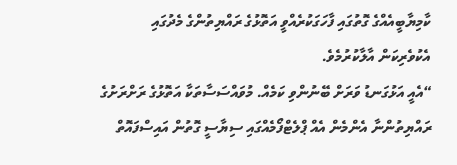ކާމިޔާބީއެއްގެ ގޮތުގައި ފާހަގަކުރެއްވީ އަތޮޅުގެ ރައްޔިތުންގެ މެދުގައި އެކުވެރިކަން އާލާކުރުމެވެ.
“އެއީ އަޅުގަނޑު ވަރަށް ބޭނުންވި ކަމެއް. މުވައްސަސާތަކާ އަތޮޅުގެ ރަށްރަށުގެ ރައްޔިތުންނާ އެންމެން އެއް ޕްލެޓްފޯމެއްގައި ސިޔާސީ ގޮތުން އައިސްފައޮތް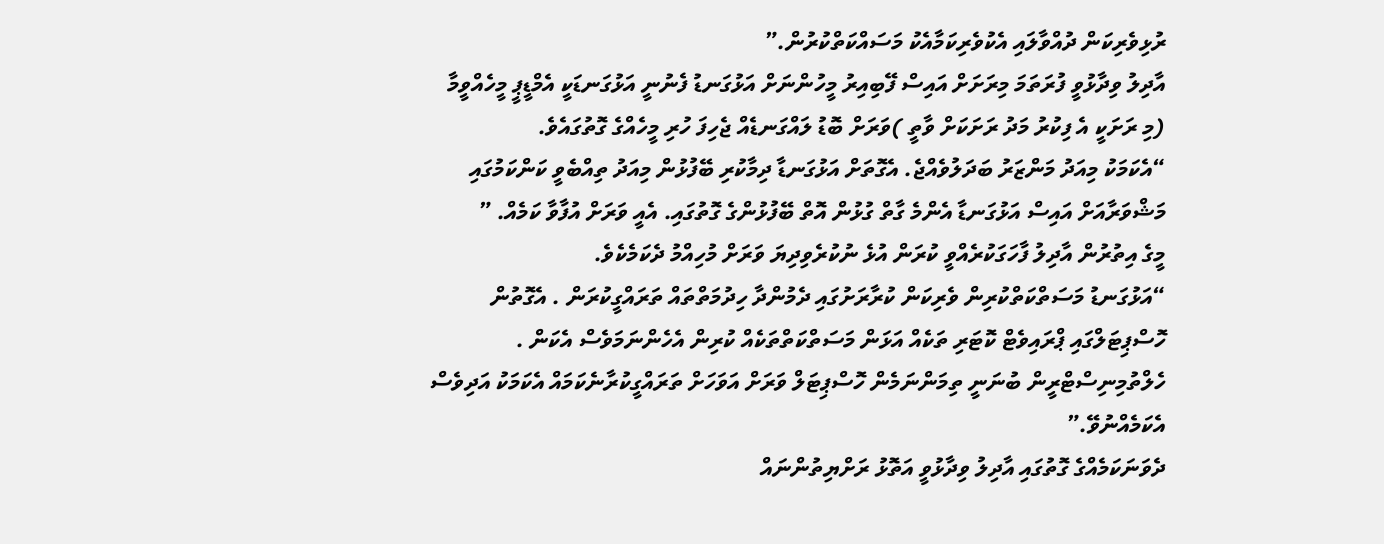ރުޅިވެރިކަން ދުއްވާލައި އެކުވެރިކަމާއެކު މަސައްކަތްކުރުން.”
އާދިލު ވިދާޅުވީ ފުރަތަމަ މިރަށަށް އައިސް ފޭބިއިރު މީހުންނަށް އަޅުގަނޑު ފެނުނީ އަޅުގަނޑަކީ އެމްޑީޕީ މީހެއްވީމާ (މި ރަށަކީ އެ ފިކުރު މަދު ރަށަކަށް ވާތީ )ވަރަށް ބޮޑު ލައްގަނޑެއް ޖެހިފަ ހުރި މީހެއްގެ ގޮތުގައެވެ.
“އެކަމަކު މިއަދު މަންޒަރު ބަދަލުވެއްޖެ. އެގޮތަށް އަޅުގަނޑާ ދިމާކުރި ބޭފުޅުން މިއަދު ތިއްބެވީ ކަންކަމުގައި މަޝްވަރާއަށް އައިސް އަޅުގަނޑާ އެންމެ ގާތް ގުޅުން އޮތް ބޭފުޅުންގެ ގޮތުގައި. އެއީ ވަރަށް އުފާވާ ކަމެއް. ”
މީގެ އިތުރުން އާދިލު ފާހަގަކުރެއްވީ ކުރަން އުޅެ ނުކުރެވިދިޔަ ވަރަށް މުހިއްމު ދެކަމެކެވެ.
“އަޅުގަނޑު މަސަތްކަތްކުރިން ވެރިކަން ކުރާރަށުގައި ދެމުންދާ ހިދުމަތްތައް ތަރައްގީކުރަން . އެގޮތުން ހޮސްޕިޓަލްގައި ޕްރައިވެޓް ކޮޓަރި ތަކެއް އަޅަން މަސަތްކަތްތަކެއް ކުރިން އެހެންނަމަވެސް އެކަން . ހެލްތުމިނިސްޓްރީން ބުނަނީ ތިމަންނަމެން ހޮސްޕިޓަލް ވަރަށް އަވަހަށް ތަރައްގީކުރާނެކަމައް އެކަމަކު އަދިވެސް އެކަމެއްނުވޭ.”
ދެވަނަކަމެއްގެ ގޮތުގައި އާދިލު ވިދާޅުވީ އަތޮޅު ރަށްޔިތުންނައް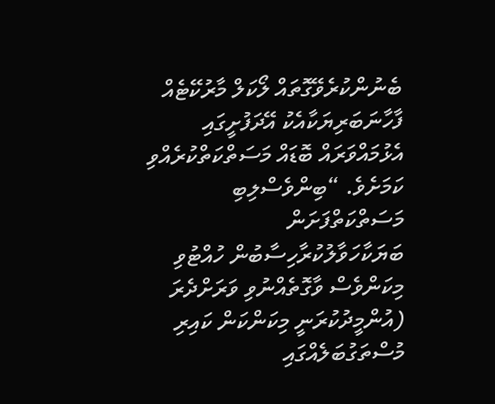ބެނުންކުރެވޭގޮތައް ލޯކަލް މާރުކޭޓެއް ފާހާނަބަރިޔަކާއެކު އޭދަފުށީގައި އެޅުމައްވަރައް ބޮޑައް މަސަތްކަތްކުރެއްވި ކަމަށެވެ. “ބިންވެސްލިބި މަސަތްކަތްފަށަން ބަޔަކާހަވާލުކުރާހިސާބުން ހުއްޓުވި މިކަންވެސް ވާގޮތެއްނުވި ވަރަށްދެރަ (އުންމީދުކުރަނީ މިކަންކަން ކައިރި މުސްތަގުބަލެއްގައި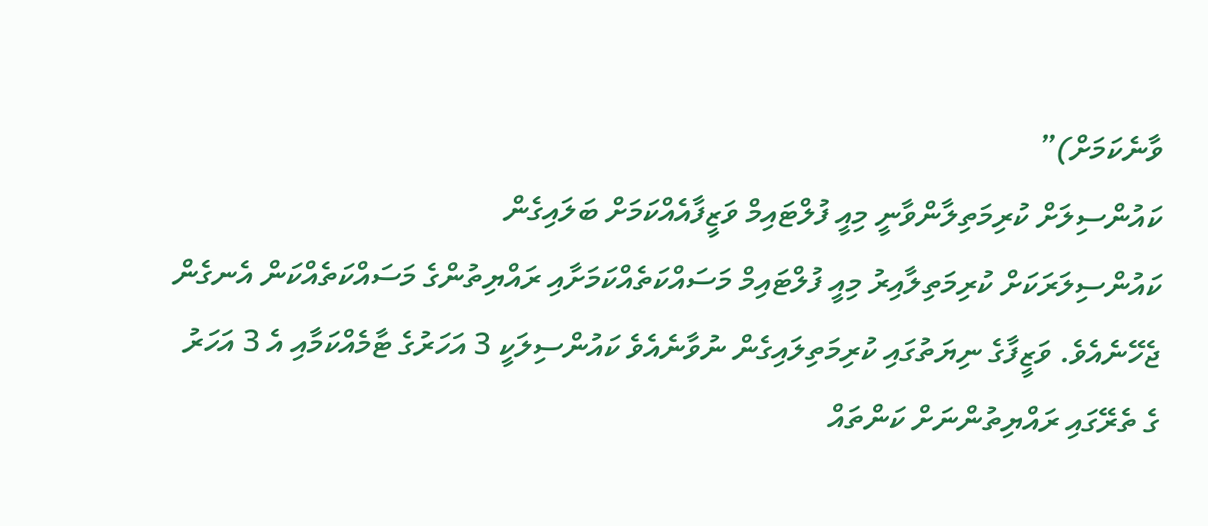ވާނެކަމަށް)”
ކައުންސިލަށް ކުރިމަތިލާންވާނީ މިއީ ފުލްޓައިމް ވަޒީފާއެއްކަމަށް ބަލައިގެން
ކައުންސިލަރަކަށް ކުރިމަތިލާއިރު މިއީ ފުލްޓައިމް މަސައްކަތެއްކަމަށާއި ރައްޔިތުންގެ މަސައްކަތެއްކަން އެނގެން ޖެހޭނެއެވެ. ވަޒީފާގެ ނިޔަތުގައި ކުރިމަތިލައިގެން ނުވާނެއެވެ ކައުންސިލަކީ 3 އަހަރުގެ ޓާމެއްކަމާއި އެ 3 އަހަރު ގެ ތެރޭގައި ރައްޔިތުންނަށް ކަންތައް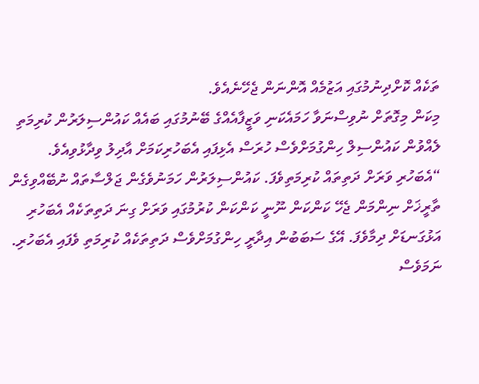ތަކެއް ކޮށްދިނުމުގައި އަޒުމެއް އޮންނަން ޖެހޭނެއެވެ.
މިކަން މިގޮތަށް ނުވިސްނަވާ ހަމައެކަނި ވަޒީފާއެއްގެ ބޭނުމުގައި ބައެއް ކައުންސިލަރުން ކުރިމަތި ލެއްވުން ކައުންސިލް ހިންގުމަށްވެސް ހުރަސް އެޅިފައި އެބަހުރިކަމަށް އާދިލު ވިދާޅުވިއެވެ.
“އެބަހުރި ވަރަށް ދަތިތައް ކުރިމަތިވެފަ. ކައުންސިލަރުން ހަމަނުވެގެން ޖަލްސާތައް ނުބޭއްވިގެން ތާރީޚަށް ނިންމަން ޖެހޭ ކަންކަން ނޫނީ ކަންކަން ކުރުމުގައި ވަރަށް ގިނަ ދަތިތަކެއް އެބަހުރި އަޅުގަނޑަށް ދިމާވެފަ. އޭގެ ސަބަބުން އިދާރީ ހިންގުމަށްވެސް ދަތިތަކެއް ކުރިމަތި ވެފައި އެބަހުރި. ނަމަވެސް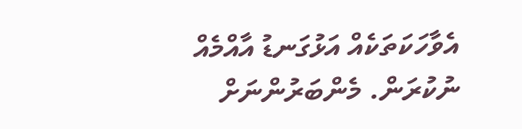އެވާހަކަތަކެއް އަޅުގަނޑު އާއްމެއް ނުކުރަން. މެންބަރުންނަށް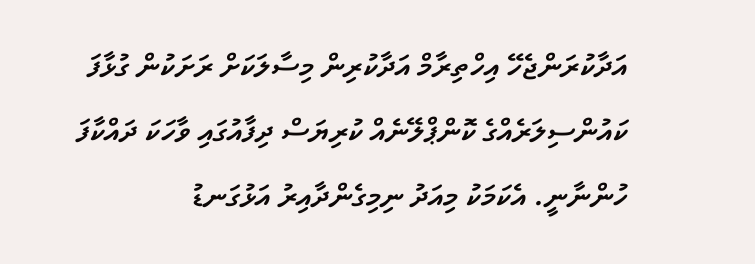އަދާކުރަންޖެހޭ އިހްތިރާމް އަދާކުރިން މިސާލަކަށް ރަށަކުން ގުޅާފަ ކައުންސިލަރެއްގެ ކޮންޕްލޭނެއް ކުރިޔަސް ދިފާއުގައި ވާހަކަ ދައްކާފަ ހުންނާނީ. އެކަމަކު މިއަދު ނިމިގެންދާއިރު އަޅުގަނޑު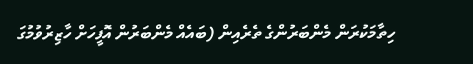ހިތާމަކުރަން މެންބަރުންގެ ތެރެއިން (ބައެއް މެންބަރުން އޮފީހަށް ހާޒިރުވުމުގަ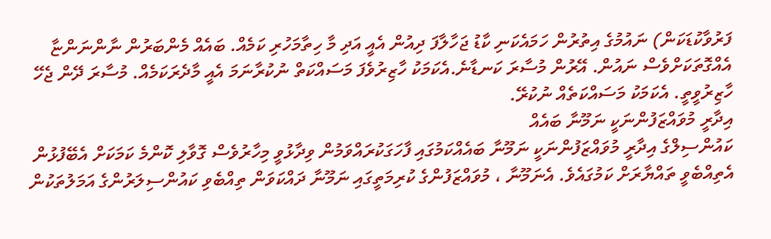ފަރުވާކުޑަކަން) ނައުމުގެ އިތުރުން ހަމައެކަނި ކާޑު ޖަހާލާފަ ދިއުން އެއީ އަދި މާ ހިތާމަހުރި ކަމެއް. ބައެއް މެންބަރުން ނާންނަންޏާ އެއްގޮތަކަށްވެސް ނައުން. އޭރުން މުސާރަ ކަނޑާނެ.އެކަމަކު ހާޒިރުވެފަ މަސައްކަތް ނުކުރާނަމަ އެއީ މާދެރަކަމެއް. މުސާރަ ދޭން ޖެހޭ ހާޒިރުވީތީ. އެކަމަކު މަސައްކަތެއް ނުކުރޭ.
އިދާރީ މުވައްޒަފުންނަކީ ނަމޫނާ ބައެއް
ކައުންސިލްގެ އިދާރީ މުވައްޒަފުންނަކީ ނަމޫނާ ބައެއްކަމުގައި ފާހަގަކުރައްވަމުން ވިދާޅުވީ މިހާރުވެސް ގޮވާލި ކޮންމެ ކަމަކަށް އެބޭފުޅުން އެތިއްބެވީ ތައްޔާރަށް ކަމުގައެވެ. އެނަމޫނާ ، މުވައްޒަފުންގެ ކުރިމަތީގައި ނަމޫނާ ދައްކަވަން ތިއްބެވި ކައުންސިލަރުންގެ އަމަލުތަކުން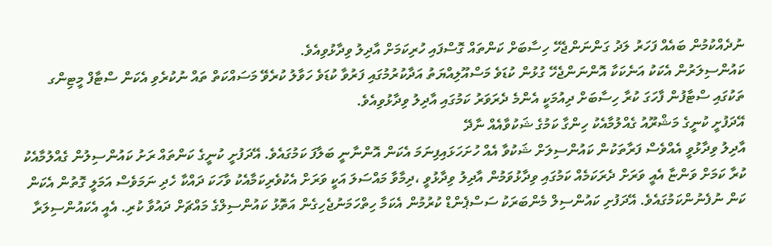ނުދެއްކުމުން ބައެއް ފަހަރު ލަދު ގަންނަންޖެހޭ ހިސާބަށް ކަންތައް ގޮސްފައި ހުރިކަމަށް އާދިލު ވިދާޅުވިއެވެ.
ކައުންސިލަރުން އެކަކު އަނެކަކާ އޮންނަންޖެހޭ ގުޅުން ކުޑަވެ މަސްއޫލިއްޔަތު އަދާކުރުމުގައި ފަރުވާ ކުޑަވެ ހަވާލު ކުރެވޭ މަސައްކަތް ތައް ނުކުރެވި އެކަން ސްޓާފް މީޓިންގ ތަކުގައި ސްޓާފުން ފާހަގަ ކުރާ ހިސާބަށް ދިއުމަކީ އެންމެ ދެރަވަރު ކަމުގައި އާދިލު ވިދާޅުވިއެވެ.
އޭދަފުށީ ކުނީގެ މަޝްރޫއު ގެއްލުމާއެކު ހިންގާ ކަމުގެ ޝަކުވާއެއް ނާދޭ
އާދިލު ވިދާޅުވީ އެއްވެސް ފަރާތަކުން ކައުންސިލަށް ޝަކުވާ އެއް ހުށަހަޅައިފިނަމަ އެކަން އޮންނާނީ ބަލާފަ ކަމުގައެވެ. އޭދަފުށީ ކުނީގެ ކަންތައް ރަށު ކައުންސިލުން ގެއްލުމާއެކު ކުރާ ކަމަށް ވަންޏާ އެއީ ވަރަށް ދެރަކަމެއް ކަމުގައި ވިދާޅުވަމުން އާދިލު ވިދާޅުވީ ،ދިމާވާ މައްސަލަ އަކީ ވަރަށް އެކުވެރިކަމާއެކު ވާހަކަ ދައްކާ ހެދި ނަމަވެސް އަމަލީ ގޮތުން އެކަން ކަން ނުފެނުންކަމުގައެވެ. އޭދަފުށި ކައުންސިލް މެންބަރަކު ސަސްޕެންޑް ކުރުމުން އެކަމާ ހިތްހަމަނުޖެހިގެން އަތޮޅު ކައުންސިލްގެ މައްޗަށް ދައުވާ ކުރި. އެއީ އެކައުންސިލަރާ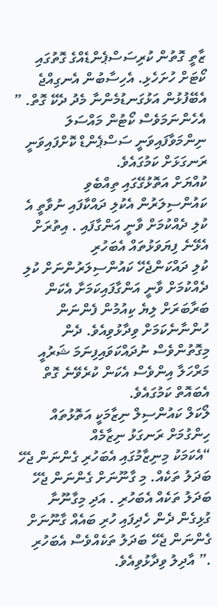ޒާތީ ގޮތުން ކުރިސަސްޕެންޑެއްގެ ގޮތުގައި ކޯޓަށް ހުށަހެޅި. އެހިސާބުން އެނގިއްޖެ އެބޭފުޅުން އަޅުގަނޑުމެންނާ މެދު ދެކޭ ގޮތް. ”
އެހެންނަމަވެސް ކޯޓުން މައްސަލަ ނިންމަވާފައިވަނީ ސަސްޕެންޑް ކޮށްފައިވަނީ ރަނގަޅަށް ކަމުގައެވެ.
ކުއްޔަށް އަތޮޅުގޭގައި ތިއްބެވި ކައުންސިލަރުން އެކުލި ދައްކާފައި ނުވާތީ އެ ކުލި ދެއްކުމަށް ވާނީ އަންގާފައި . އިތުރަށް އެޅޭނެ ފިޔަވަޅުތައް އެބަހުރި
ކުލި ދައްކަންޖެހޭ ކައުންސިލަރުންނަށް ކުލި ދެއްކުމަށް ވާނީ އަންގާފައިކަމަށާ އެކަން ބަރާބަރަށް ލިޔެ ކިއުމުން ފެންނަން ހުންނާނެކަމަށް ވިދާޅުވިއެވެ. ދެން މިގޮތުންވެސް ނުދައްކަވައިފިނަމަ ޝަރުއީ މަރްހަލާ އިންވެސް އެކަން ކުރެވޭނެ ގޮތް އެބައޮތް ކަމުގައެވެ.
ލޯކަލް ކައުންސިލް ނިޒާމަކީ އަތޮޅުތައް ހިންގުމަށް ރަނގަޅު ނިޒާމެއް
“އެކަމަކު މިނިޒާމުގައި އެބަހުރި ގެންނަން ޖެހޭ ބަދަލު ތަކެއް. މި ގާނޫނަށް ގެންނަން ޖެހޭ ބަދަލު ތަކެއް އެބަހުރި . އަދި މިގާނޫނާ ގުޅިގެން ދެން ހެދިފައި ހުރި ބައެއް ގާނޫނަށް ގެންނަން ޖެހޭ ބަދަލު ތަކެއްވެސް އެބަހުރި .” އާދިލު ވިދާޅުވިއެވެ.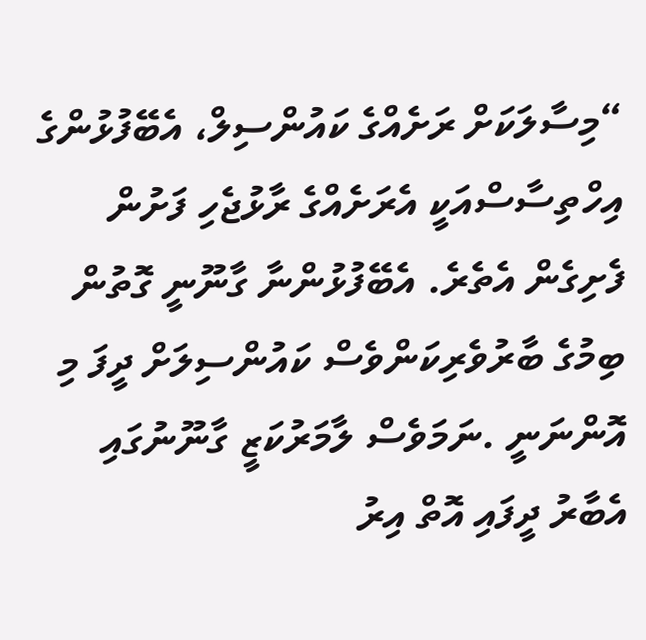“މިސާލަކަށް ރަށެއްގެ ކައުންސިލް، އެބޭފުޅުންގެ އިހްތިސާސްއަކީ އެރަށެއްގެ ރާޅުޖެހި ފަށުން ފެށިގެން އެތެރެ. އެބޭފުޅުންނާ ގާނޫނީ ގޮތުން ބިމުގެ ބާރުވެރިކަންވެސް ކައުންސިލަށް ދީފަ މި އޮންނަނީ .ނަމަވެސް ލާމަރުކަޒީ ގާނޫނުގައި އެބާރު ދީފައި އޮތް އިރު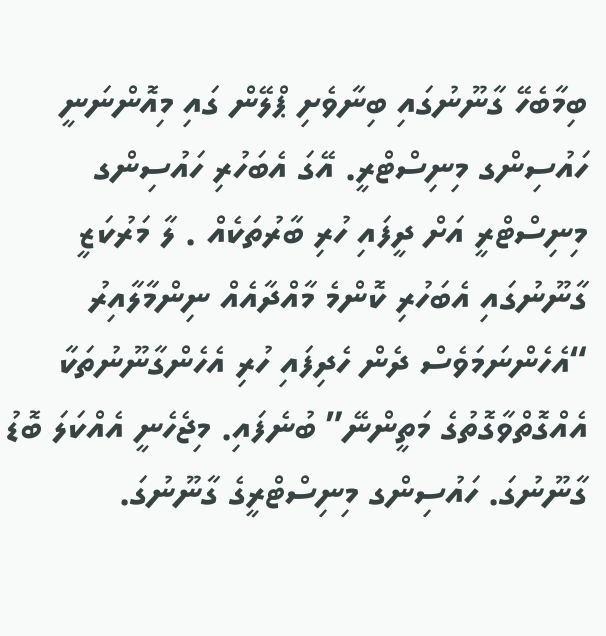ބިމާބެހޭ ގާނޫނުގައި ބިނާވެށި ޕްލޭން ގައި މިއޮންނަނީ ހައުސިންގ މިނިސްޓްރީ. އޭގަ އެބަހުރި ހައުސިންގ މިނިސްޓްރީ އަށް ދީފައި ހުރި ބާރުތަކެއް . ލާ މަރުކަޒީ ގާނޫނުގައި އެބަހުރި ކޮންމެ މާއްދާއެއް ނިންމާލާއިރު “އެހެންނަމަވެސް ދެން ހެދިފައި ހުރި އެހެންގާނޫނުތަކާ އެއްގޮތްވާގޮތުގެ މަތީންނޭ” ބުނެފައި. މިޖެހެނީ އެއްކަލަ ބޮޑު ގާނޫނުގަ. ހައުސިންގ މިނިސްޓްރީގެ ގާނޫނުގަ.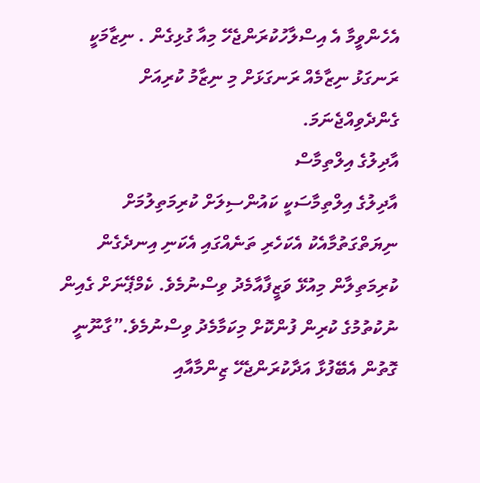އެހެންވީމާ އެ އިސްލާހުކުރަންޖެހޭ މިއާ ގުޅިގެން . ނިޒާމަކީ ރަނގަޅު ނިޒާމެއް ރަނގަޅަށް މި ނިޒާމު ކުރިއަށް ގެންދެވިއްޖެނަމަ.
އާދިލުގެ އިލްތިމާސް
އާދިލުގެ އިލްތިމާސަކީ ކައުންސިލަށް ކުރިމަތިލުމަށް ނިޔަތްގަތުމާއެކު އެކަހެރި ތަނެއްގައި އެކަނި އިނދެގެން ކުރިމަތިލާން މިއުޅޭ ވަޒީފާއާމެދު ވިސްނުމެވެ. ކެމްޕޭނަށް ގެއިން ނުކުތުމުގެ ކުރިން ފުންކޮށް މިކަމާމެދު ވިސްނުމެވެ.”ގާނޫނީ ގޮތުން އެބޭފުޅާ އަދާކުރަންޖެހޭ ޒިންމާއާއި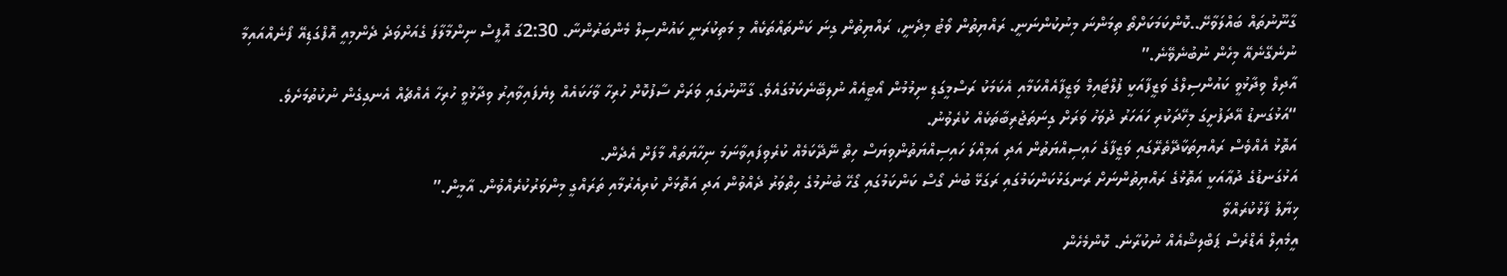ގާނޫނުތައް ބައްލަވާށޭ..ކޮންކަމަކަށްތޯ ތިމަންނަ މިނުކުންނަނީ. ރައްޔިތުން ވޯޓު މިދެނީ، ރައްޔިތުން ގިނަ ކަންތައްތަކެއް މި މަތިކުރަނީ ކައުންސިލް މެންބަރުންނާ. 2:30ގަ އޮފީސް ނިންމާލާފަ ގެއަށްވަދެ ދެންމިއީ އޮފްގަޑިއޭ ފޯނެއްއައިމާ ނުނެގޭނެއޭ މިހެން ނުބުނެވޭނެ.”
އާދިލް ވިދާޅުވީ ކައުންސިލްގެ ވަޒީފާއަކީ ފުލްޓައިމް ވަޒީފާއެއްކަމާއި އެކަމަކު ރަސްމީގަޑި ނިމުމުން އޯޓީއެއް ނުލިބޭނެކަމުގައެވެ. ގާނޫނުގައި ވަރަށް ސާފުކޮށް ހުރިހާ ވާހަކައެއް ލިޔެފައިވާއިރު ވިދާޅުވީ ހުރިހާ އެއްޗެއް އެނގިގެން ނުކުތުމަށެވެ.
“އަޅުގަނޑު އޭދަފުށީގަ މިހޭދަކުރި ހައަހަރު ދުވަހު ވަރަށް ގިނަތަޖުރިބާތަކެއް ކުރެވުނު.
އަތޮޅު އެއްވެސް ރައްޔިތަކާދޭތެރޭގައި ވަޒީފާގެ ހައިސިއްޔަތުން އަދި އަމިއްލަ ހައިސިއްޔަތުންވިޔަސް ހިތް ނޭދޭކަމެއް ކުރެވިފައިވާނަމަ ނިހާޔަތައް މާފަށް އެދެން.
އަޅުގަނޑުގެ ދުޢާއަކީ އަތޮޅުގެ ރައްޔިތުންނަށް ރަނގަޅުކަންކަމުގައި ރަގަޅޭ ބުނެ ގޯސް ކަންކަމުގައި ގޯހޭ ބުނުމުގެ ހިތްވަރު ދެއްވުން އަދި އަތޮޅަށް ކުރިއެރުމާއި ތަރައްގީ މިންވަރުކުރެއްވުން. އާމީން.”
ޚިޔާލު ފާޅުކުރައްވާ
އީމެއިލް އެޑްރެސް ޕަބްލިޝްއެއް ނުކުރާނެ. ކޮންމެހެން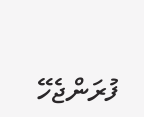ފުރަންޖެހޭ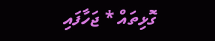ގޮޅިތައް * ޖަހާފައި